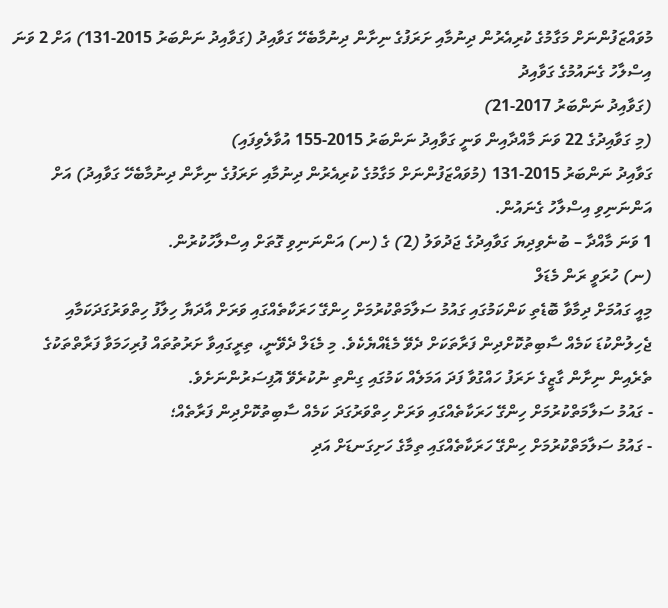މުވައްޒަފުންނަށް މަގާމުގެ ކުރިއެރުން ދިނުމާއި ށަރަފުގެ ނިށާން ދިނުމާބެހޭ ގަވާއިދު (ގަވާއިދު ނަންބަރު 2015-131) އަށް 2 ވަނަ އިސްލާހު ގެނައުމުގެ ގަވާއިދު
(ގަވާއިދު ނަންބަރު 2017-21)
(މި ގަވާއިދުގެ 22 ވަނަ މާއްދާއިން ވަނީ ގަވާއިދު ނަންބަރު 2015-155 އުވާލެވިފައި)
ގަވާއިދު ނަންބަރު 2015-131 (މުވައްޒަފުންނަށް މަގާމުގެ ކުރިއެރުން ދިނުމާއި ށަރަފުގެ ނިށާން ދިނުމާބެހޭ ގަވާއިދު) އަށް އަންނަނިވި އިސްލާހު ގެނައުން.
1 ވަނަ މާއްދާ – ބުނެވިދިޔަ ގަވާއިދުގެ ޖަދުވަލު (2) ގެ (ނ) އަންނަނިވި ގޮތަށް އިސްލާހުކުރުން.
(ނ) ހުރަވީ ރަން މެޑަލް
މިއީ ގައުމަށް ދިމާވާ ބޮޑެތި ކަންކަމުގައި ގައުމު ސަލާމަތްކުރުމަށް ހިންގޭ ހަރަކާތެއްގައި ވަރަށް އާދަޔާ ހިލާފު ހިތްވަރުގަދަކަމާއި ޖެހިލުންކުޑަ ކަމެއް ސާބިތުކޮށްދިން ފަރާތަކަށް ދެވޭ މެޑެއްޔެކެވެ. މި މެޑަލް ދެވޭނީ، ތިރީގައިވާ ށަރުތުތައް ފުރިހަމަވާ ފަރާތްތަކުގެ ތެރެއިން ނިށާން ގާޒީގެ ށަރަފު ހައްގުވާ ފަދަ އަމަލެއް ކަމުގައި ގިންތި ނުކުރެވޭ އޮފިސަރުންނަށެވެ.
- ގައުމު ސަލާމަތްކުރުމަށް ހިންގޭ ހަރަކާތެއްގައި ވަރަށް ހިތްވަރުގަދަ ކަމެއް ސާބިތުކޮށްދިން ފަރާތެއް؛
- ގައުމު ސަލާމަތްކުރުމަށް ހިންގޭ ހަރަކާތެއްގައި ތިމާގެ ހަށިގަނޑަށް އަދި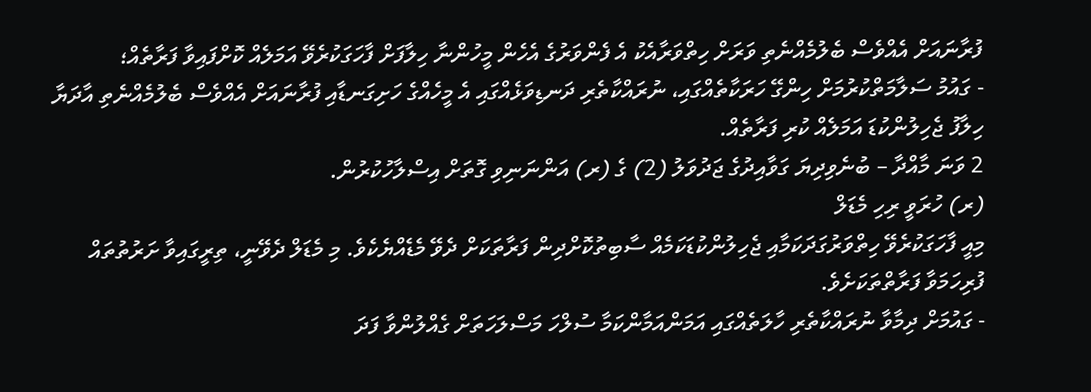ފުރާނައަށް އެއްވެސް ބެލުމެއްނެތި ވަރަށް ހިތްވަރާއެކު އެ ފެންވަރުގެ އެހެން މީހުންނާ ހިލާފަށް ފާހަގަކުރެވޭ އަމަލެއް ކޮށްފައިވާ ފަރާތެއް؛
- ގައުމު ސަލާމަތްކުރުމަށް ހިންގޭ ހަރަކާތެއްގައި، ނުރައްކާތެރި ދަނޑިވަޅެއްގައި އެ މީހެއްގެ ހަށިގަނޑާއި ފުރާނައަށް އެއްވެސް ބެލުމެއްނެތި އާދަޔާ ހިލާފު ޖެހިލުންކުޑަ އަމަލެއް ކުރި ފަރާތެއް.
2 ވަނަ މާއްދާ – ބުނެވިދިޔަ ގަވާއިދުގެ ޖަދުވަލު (2) ގެ (ރ) އަންނަނިވި ގޮތަށް އިސްލާހުކުރުން.
(ރ) ހުރަވީ ރިހި މެޑަލް
މިއީ ފާހަގަކުރެވޭ ހިތްވަރުގަދަކަމާއި ޖެހިލުންކުޑަކަމެއް ސާބިތުކޮށްދިން ފަރާތަކަށް ދެވޭ މެޑެއްޔެކެވެ. މި މެޑަލް ދެވޭނީ، ތިރީގައިވާ ށަރުތުތައް ފުރިހަމަވާ ފަރާތްތަކަށެވެ.
- ގައުމަށް ދިމާވާ ނުރައްކާތެރި ހާލަތެއްގައި އަމަންއަމާންކަމާ ސުލްހަ މަސްލަހަތަށް ގެއްލުންވާ ފަދަ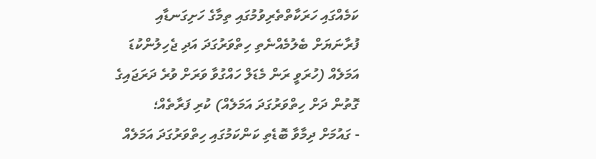ކަމެއްގައި ހަރަކާތްތެރިވުމުގައި ތިމާގެ ހަށިގަނޑާއި ފުރާނަޔަށް ބެލުމެއްނެތި ހިތްވަރުގަދަ އަދި ޖެހިލުންކުޑަ އަމަލެއް (ހުރަވީ ރަން މެޑަލް ހައްގުވާ ވަރަށް ވުރެ ދަރަޖައިގެ ގޮތުން ދަށް ހިތްވަރުގަދަ އަމަލެއް) ކުރި ފަރާތެއް؛
- ގައުމަށް ދިމާވާ ބޮޑެތި ކަންކަމުގައި ހިތްވަރުގަދަ އަމަލެއް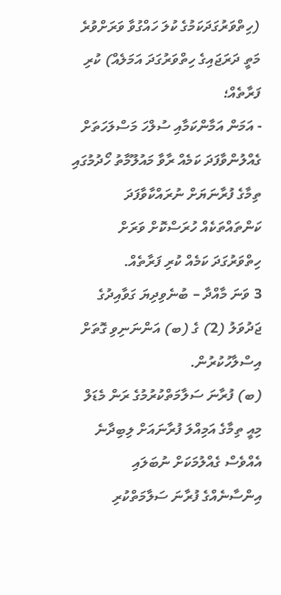(ހިތްވަރުގަދަކަމުގެ ކުލަ ހައްގުވާ ވަރަށްވުރެ މަތީ ދަރަޖައިގެ ހިތްވަރުގަދަ އަމަލެއް) ކުރި ފަރާތެއް؛
- އަމަން އަމާންކަމާއި ސުލްހަ މަސްލަހަތަށް ގެއްލުންވާފަދަ ކަމެއް ރާވާ މައުލޫމާތު ހޯދުމުގައި ތިމާގެ ފުރާނަޔަށް ނުރައްކާވާފަދަ ކަންތައްތަކެއް ހުރަސްކޮށް ވަރަށް ހިތްވަރުގަދަ ކަމެއް ކުރި ފަރާތެއް.
3 ވަނަ މާއްދާ – ބުނެވިދިޔަ ގަވާއިދުގެ ޖަދުވަލު (2) ގެ (ބ) އަންނަނިވި ގޮތަށް އިސްލާހުކުރުން.
(ބ) ފުރާނަ ސަލާމަތްކުރުމުގެ ރަން މެޑަލް
މިއީ ތިމާގެ އަމިއްލަ ފުރާނައަށް ލިބިދާނެ އެއްވެސް ގެއްލުމަކަށް ނުބަލައި އިންސާނެއްގެ ފުރާނަ ސަލާމަތްކުރި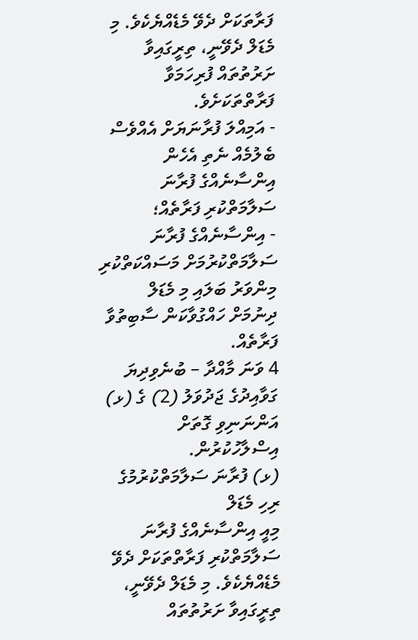ފަރާތަކަށް ދެވޭ މެޑެއްޔެކެވެ. މި މެޑަލް ދެވޭނީ، ތިރީގައިވާ ށަރުތުތައް ފުރިހަމަވާ ފަރާތްތަކަށެވެ.
- އަމިއްލަ ފުރާނަޔަށް އެއްވެސް ބެލުމެއް ނެތި އެހެން އިންސާނެއްގެ ފުރާނަ ސަލާމަތްކުރި ފަރާތެއް؛
- އިންސާނެއްގެ ފުރާނަ ސަލާމަތްކުރުމަށް މަސައްކަތްކުރި މިންވަރު ބަލައި މި މެޑަލް ދިނުމަށް ހައްގުވާކަން ސާބިތުވާ ފަރާތެއް.
4 ވަނަ މާއްދާ – ބުނެވިދިޔަ ގަވާއިދުގެ ޖަދުވަލު (2) ގެ (ޅ) އަންނަނިވި ގޮތަށް އިސްލާހުކުރުން.
(ޅ) ފުރާނަ ސަލާމަތްކުރުމުގެ ރިހި މެޑަލް
މިއީ އިންސާނެއްގެ ފުރާނަ ސަލާމަތްކުރި ފަރާތްތަކަށް ދެވޭ މެޑެއްޔެކެވެ. މި މެޑަލް ދެވޭނީ، ތިރީގައިވާ ށަރުތުތައް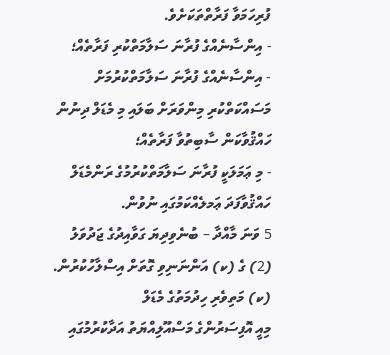ފުރިހަމަވާ ފަރާތްތަކަށެވެ.
- އިންސާނެއްގެ ފުރާނަ ސަލާމަތްކުރި ފަރާތެއް؛
- އިންސާނެއްގެ ފުރާނަ ސަލާމަތްކުރުމަށް މަސައްކަތްކުރި މިންވަރަށް ބަލައި މި މެޑަލް ދިނުން ހައްޤުވާކަން ސާބިތުވާ ފަރާތެއް؛
- މި ޢަމަލަކީ ފުރާނަ ސަލާމަތްކުރުމުގެ ރަންމެޑަލް ހައްޤުވާފަދަ ޢަމލެއްކަމުގައި ނުވުން.
5 ވަނަ މާއްދާ – ބުނެވިދިޔަ ގަވާއިދުގެ ޖަދުވަލު (2) ގެ (ކ) އަންނަނިވި ގޮތަށް އިސްލާހުކުރުން.
(ކ) މަތިވެރި ހިދުމަތުގެ މެޑަލް
މިއީ އޮފިސަރުންގެ މަސްއޫލިއްޔަތު އަދާކުރުމުގައި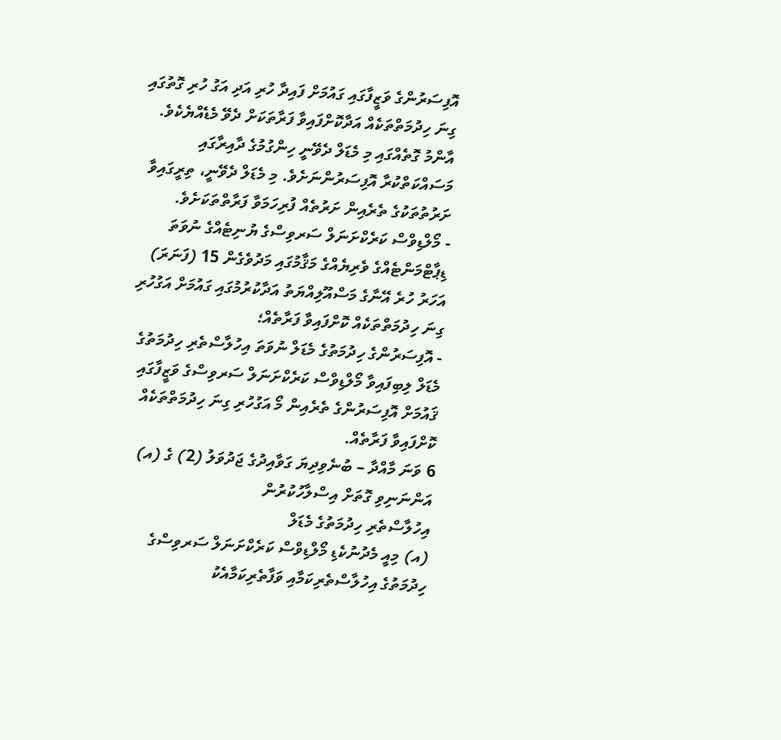އޮފިސަރުންގެ ވަޒީފާގައި ގައުމަށް ފައިދާ ހުރި އަދި އަގު ހުރި ގޮތުގައި ގިނަ ހިދުމަތްތަކެއް އަދާކޮށްފައިވާ ފަރާތަކަށް ދެވޭ މެޑެއްޔެކެވެ. އާންމު ގޮތެއްގައި މި މެޑަލް ދެވޭނީ ހިންގުމުގެ ދާއިރާގައި މަސައްކަތްކުރާ އޮފިސަރުންނަށެވެ. މި މެޑަލް ދެވޭނީ، ތިރީގައިވާ ށަރުތުތަކުގެ ތެރެއިން ށަރުތެއް ފުރިހަމަވާ ފަރާތްތަކަށެވެ.
- މޯލްޑިވްސް ކަރެކްށަނަލް ސަރވިސްގެ ޔުނިޓެއްގެ ނުވަތަ ޑިޕާޓްމަންޓެއްގެ ވެރިޔެއްގެ މަޤާމުގައި މަދުވެގެން 15 (ފަނަރަ) އަހަރު ހުރެ އޭނާގެ މަސްއޫލިއްޔަތު އަދާކުރުމުގައި ގައުމަށް އަގުހުރި ގިނަ ހިދުމަތްތަކެއް ކޮށްފައިވާ ފަރާތެއް؛
- އޮފިސަރުންގެ ހިދުމަތުގެ މެޑަލް ނުވަތަ އިހުލާސްތެރި ހިދުމަތުގެ މެޑަލް ލިބިފައިވާ މޯލްޑިވްސް ކަރެކްށަނަލް ސަރވިސްގެ ވަޒީފާގައި ޤައުމަށް އޮފިސަރުންގެ ތެރެއިން މޯ އަގުހުރި ގިނަ ހިދުމަތްތަކެއް ކޮށްފައިވާ ފަރާތެއް.
6 ވަނަ މާއްދާ – ބުނެވިދިޔަ ގަވާއިދުގެ ޖަދުވަލު (2) ގެ (އ) އަންނަނިވި ގޮތަށް އިސްލާހުކުރުން
އިހުލާސްތެރި ހިދުމަތުގެ މެޑަލް
(އ) މިއީ މެދުނުކެޑި މޯލްޑިވްސް ކަރެކްށަނަލް ސަރވިސްގެ ހިދުމަތުގެ އިހުލާސްތެރިކަމާއި ވަފާތެރިކަމާއެކު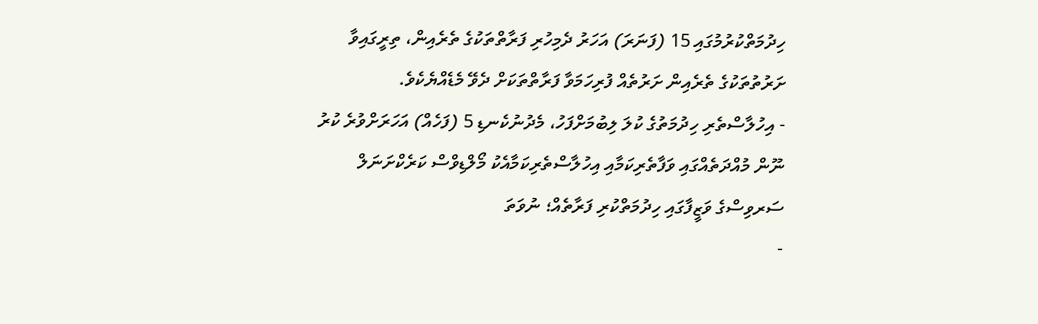ހިދުމަތްކުރުމުގައި 15 (ފަނަރަ) އަހަރު ދެމިހުރި ފަރާތްތަކުގެ ތެރެއިން، ތިރީގައިވާ ށަރުތުތަކުގެ ތެރެއިން ށަރުތެއް ފުރިހަމަވާ ފަރާތްތަކަށް ދެވޭ މެޑެއްޔެކެވެ.
- އިހުލާސްތެރި ހިދުމަތުގެ ކުލަ ލިބުމަށްފަހު، މެދުނުކެނޑި 5 (ފަހެއް) އަހަރަށްވުރެ ކުރު ނޫން މުއްދަތެއްގައި ވަފާތެރިކަމާއި އިހުލާސްތެރިކަމާއެކު މޯލްޑިވްސް ކަރެކްށަނަލް ސަރވިސްގެ ވަޒީފާގައި ހިދުމަތްކުރި ފަރާތެއް؛ ނުވަތަ
-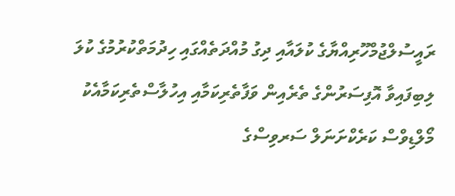ރައީސުލްޖުމްހޫރިއްޔާގެ ކުލައާއި ދިގު މުއްދަތެއްގައި ހިދުމަތްކުރުމުގެ ކުލަ ލިބިފައިވާ އޮފިސަރުންގެ ތެރެއިން ވަފާތެރިކަމާއި އިހުލާސްތެރިކަމާއެކު މޯލްޑިވްސް ކަރެކްށަނަލް ސަރވިސްގެ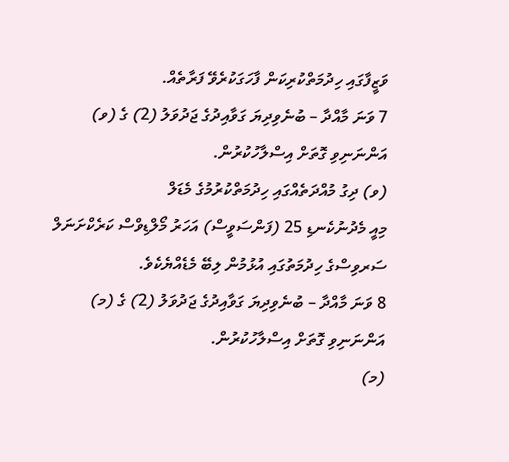ވަޒީފާގައި ހިދުމަތްކުރިކަން ފާހަގަކުރެވޭ ފަރާތެއް.
7 ވަނަ މާއްދާ – ބުނެވިދިޔަ ގަވާއިދުގެ ޖަދުވަލު (2) ގެ (ވ) އަންނަނިވި ގޮތަށް އިސްލާހުކުރުން.
(ވ) ދިގު މުއްދަތެއްގައި ހިދުމަތްކުރުމުގެ މެޑަލް
މިއީ މެދުނުކެނޑި 25 (ފަންސަވީސް) އަހަރު މޯލްޑިވްސް ކަރެކްށަނަލް ސަރވިސްގެ ހިދުމަތުގައި އުޅުމުން ލިބޭ މެޑެއްޔެކެވެ.
8 ވަނަ މާއްދާ – ބުނެވިދިޔަ ގަވާއިދުގެ ޖަދުވަލު (2) ގެ (މ) އަންނަނިވި ގޮތަށް އިސްލާހުކުރުން.
(މ)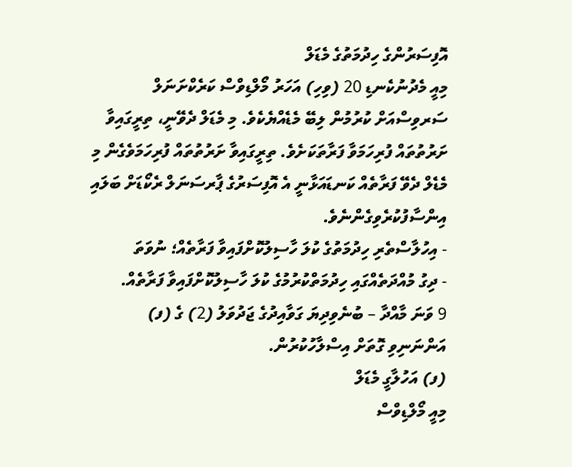އޮފިސަރުންގެ ހިދުމަތުގެ މެޑަލް
މިއީ މެދުނުކެނޑި 20 (ވިހި) އަހަރު މޯލްޑިވްސް ކަރެކްށަނަލް ސަރވިސްއަށް ކުރުމުން ލިބޭ މެޑެއްޔެކެވެ. މި މެޑަލް ދެވޭނީ، ތިރީގައިވާ ށަރުތުތައް ފުރިހަމަވާ ފަރާތަކަށެވެ. ތިރީގައިވާ ށަރުތުތައް ފުރިހަމަވެގެން މި މެޑެލް ދެވޭ ފަރާތެއް ކަނޑައަޅާނީ އެ އޮފިސަރުގެ ޕާރސަނަލް ރެކޯޑަށް ބަލައި އިންސާފުކުރެވިގެންނެވެ.
- އިހުލާސްތެރި ހިދުމަތުގެ ކުލަ ހާސިލުކޮށްފައިވާ ފަރާތެއް؛ ނުވަތަ
- ދިގު މުއްދަތެއްގައި ހިދުމަތްކުރުމުގެ ކުލަ ހާސިލުކޮށްފައިވާ ފަރާތެއް.
9 ވަނަ މާއްދާ – ބުނެވިދިޔަ ގަވާއިދުގެ ޖަދުވަލު (2) ގެ (ފ) އަންނަނިވި ގޮތަށް އިސްލާހުކުރުން.
(ފ) އަހުލާގީ މެޑަލް
މިއީ މޯލްޑިވްސް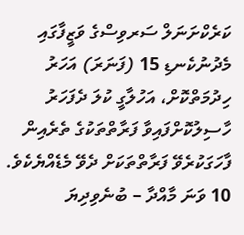ކަރެކްށަނަލް ސަރވިސްގެ ވަޒީފާގައި މެދުނުކެނޑި 15 (ފަނަރަ) އަހަރު ހިދުމަތްކޮށް، އަހުލާގީ ކުލަ ދެފަހަރު ހާސިލުކޮށްފައިވާ ފަރާތްތަކުގެ ތެރެއިން ފާހަގަކުރެވޭ ފަރާތްތަކަށް ދެވޭ މެޑެއްޔެކެވެ.
10 ވަނަ މާއްދާ – ބުނެވިދިޔަ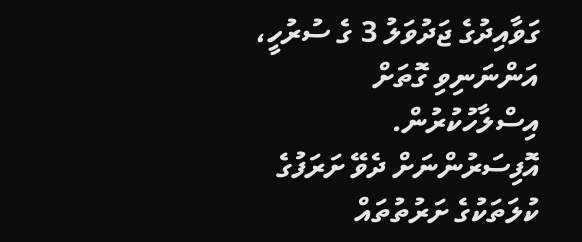ގަވާއިދުގެ ޖަދުވަލު 3 ގެ ސުރުހީ، އަންނަނިވި ގޮތަށް އިސްލާހުކުރުން.
އޮފިސަރުންނަށް ދެވޭ ށަރަފުގެ ކުލަތަކުގެ ށަރުތުތައް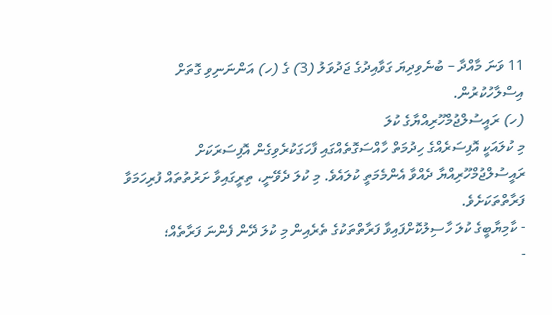11 ވަނަ މާއްދާ – ބުނެވިދިޔަ ގަވާއިދުގެ ޖަދުވަލު (3) ގެ (ހ) އަންނަނިވި ގޮތަށް އިސްލާހުކުރުން.
(ހ) ރައީސުލްޖުމްހޫރިއްޔާގެ ކުލަ
މި ކުލައަކީ އޮފިސަރެއްގެ ހިދުމަތް ހާއްސަގޮތެއްގައި ފާހަގަކުރެވިގެން އޮފިސަރަކަށް ރައީސުލްޖުމްހޫރިއްޔާ ދެއްވާ އެންމެމަތީ ކުލައެވެ. މި ކުލަ ދެވޭނީ، ތިރީގައިވާ ށަރުތުތައް ފުރިހަމަވާ ފަރާތްތަކަށެވެ.
- ކާމިޔާބީގެ ކުލަ ހާސިލުކޮށްފައިވާ ފަރާތްތަކުގެ ތެރެއިން މި ކުލަ ދޭން ފެންނަ ފަރާތެއް؛
-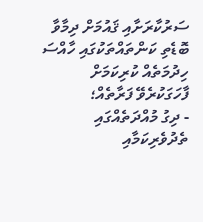ސަރުކާރަށާއި ޤައުމަށް ދިމާވާ ބޮޑެތި ކަންތައްތަކުގައި ހާއްސަ ހިދުމަތެއް ކުރިކަމަށް ފާހަގަކުރެވޭ ފަރާތެއް؛
- ދިގު މުއްދަތެއްގައި ތެދުވެރިކަމާއި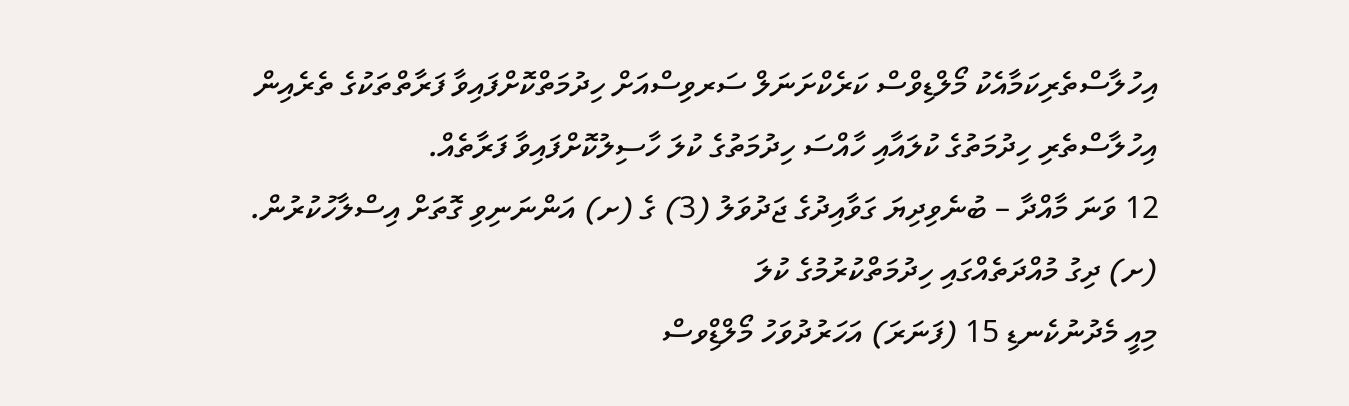އިހުލާސްތެރިކަމާއެކު މޯލްޑިވްސް ކަރެކްށަނަލް ސަރވިސްއަށް ހިދުމަތްކޮށްފައިވާ ފަރާތްތަކުގެ ތެރެއިން އިހުލާސްތެރި ހިދުމަތުގެ ކުލައާއި ހާއްސަ ހިދުމަތުގެ ކުލަ ހާސިލުކޮށްފައިވާ ފަރާތެއް.
12 ވަނަ މާއްދާ – ބުނެވިދިޔަ ގަވާއިދުގެ ޖަދުވަލު (3) ގެ (ށ) އަންނަނިވި ގޮތަށް އިސްލާހުކުރުން.
(ށ) ދިގު މުއްދަތެއްގައި ހިދުމަތްކުރުމުގެ ކުލަ
މިއީ މެދުނުކެނޑި 15 (ފަނަރަ) އަހަރުދުވަހު މޯލްޑިްވސް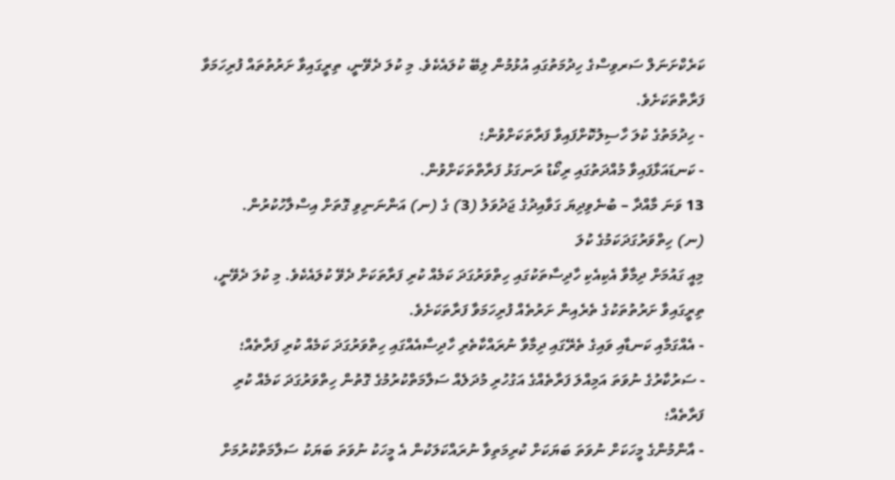ކަރެކްށަނަލް ސަރވިސްގެ ހިދުމަތުގައި އުޅުމުން ލިބޭ ކުލައެކެވެ. މި ކުލަ ދެވޭނީ، ތިރީގައިވާ ށަރުތުތައް ފުރިހަމަވާ ފަރާތްތަކަށެވެ.
- ހިދުމަތުގެ ކުލަ ހާސިލުކޮށްފައިވާ ފަރާތަކަށްވުން؛
- ކަނޑައަޅާފައިވާ މުއްދަތުގައި ރިކޯޑު ރަނގަޅު ފަރާތްތަކަށްވުން.
13 ވަނަ މާއްދާ – ބުނެވިދިޔަ ގަވާއިދުގެ ޖަދުވަލު (3) ގެ (ނ) އަންނަނިވި ގޮތަށް އިސްލާހުކުރުން.
(ނ) ހިތްވަރުގަދަކަމުގެ ކުލަ
މިއީ ގައުމަށް ދިމާވާ އެކިއެކި ހާދިސާތަކުގައި ހިތްވަރުގަދަ ކަމެއް ކުރި ފަރާތަކަށް ދެވޭ ކުލައެކެވެ. މި ކުލަ ދެވޭނީ، ތިރީގައިވާ ށަރުތުތަކުގެ ތެރެއިން ށަރުތެއް ފުރިހަމަވާ ފަރާތަކަށެވެ.
- އެއްގަމާއި ކަނޑާއި ވައިގެ ތެރޭގައި ދިމާވާ ނުރައްކާތެރި ހާދިސާއެއްގައި ހިތްވަރުގަދަ ކަމެއް ކުރި ފަރާތެއް؛
- ސަރުކާރުގެ ނުވަތަ އަމިއްލަ ފަރާތެއްގެ އަގުހުރި މުދަލެއް ސަލާމަތްކުރުމުގެ ގޮތުން ހިތްވަރުގަދަ ކަމެއް ކުރި ފަރާތެއް؛
- އާންމުންގެ މީހަކަށް ނުވަތަ ބަޔަކަށް ކުރިމަތިވާ ނުރައްކަލަކުން އެ މީހަކު ނުވަތަ ބަޔަކު ސަލާމަތްކުރުމަށް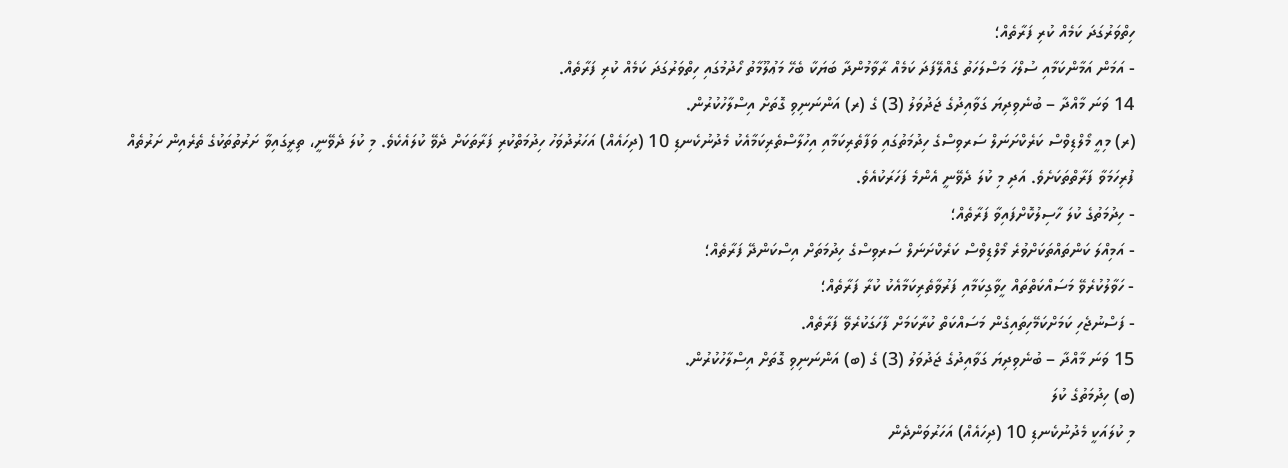ހިތްވަރުގަދަ ކަމެއް ކުރި ފަރާތެއް؛
- އަމަން އަމާންކަމާއި ސުލްހަ މަސްލަހަތު ގެއްލޭފަދަ ކަމެއް ރާވާމުންދާ ބަޔަކާ ބެހޭ މަޢުލޫމާތު ހޯދުމުގައި ހިތްވަރުގަދަ ކަމެއް ކުރި ފަރާތެއް.
14 ވަނަ މާއްދާ – ބުނެވިދިޔަ ގަވާއިދުގެ ޖަދުވަލު (3) ގެ (ރ) އަންނަނިވި ގޮތަށް އިސްލާހުކުރުން.
(ރ) މިއީ މޯލްޑިވްސް ކަރެކްށަނަލް ސަރވިސްގެ ހިދުމަތުގައި ވަފާތެރިކަމާއި އިހުލާސްތެރިކަމާއެކު މެދުނުކެނޑި 10 (ދިހައެއް) އަހަރުދުވަހު ހިދުމަތްކުރި ފަރާތަކަށް ދެވޭ ކުލައެކެވެ. މި ކުލަ ދެވޭނީ، ތިރީގައިވާ ށަރުތުތަކުގެ ތެރެއިން ށަރުތެއް ފުރިހަމަވާ ފަރާތްތަކަށެވެ. އަދި މި ކުލަ ދެވޭނީ އެންމެ ފަހަރަކުއެވެ.
- ހިދުމަތުގެ ކުލަ ހާސިލުކޮށްފައިވާ ފަރާތެއް؛
- އަމިއްލަ ކަންތައްތަކަށްވުރެ މޯލްޑިވްސް ކަރެކްށަނަލް ސަރވިސްގެ ހިދުމަތަށް އިސްކަންދޭ ފަރާތެއް؛
- ހަވާލުކުރެވޭ މަސައްކަތްތައް ހީވާގިކަމާއި ފަރުވާތެރިކަމާއެކު ކުރާ ފަރާތެއް؛
- ފަސްނުޖެހި ކަމަށްކަމޭހިތައިގެން މަސައްކަތް ކުރާކަމަށް ފާހަގަކުރެވޭ ފަރާތެއް.
15 ވަނަ މާއްދާ – ބުނެވިދިޔަ ގަވާއިދުގެ ޖަދުވަލު (3) ގެ (ބ) އަންނަނިވި ގޮތަށް އިސްލާހުކުރުން.
(ބ) ހިދުމަތުގެ ކުލަ
މި ކުލައަކީ މެދުނުކެނޑި 10 (ދިހައެއް) އަހަރުވަންދެން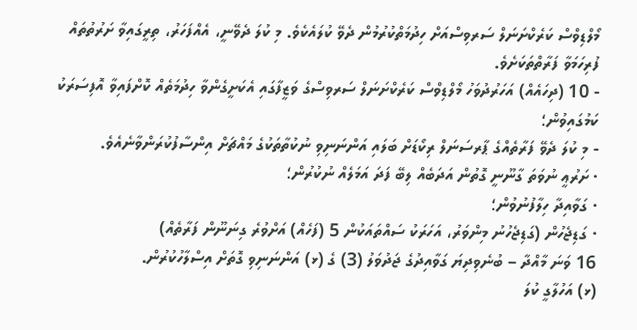މޯލްޑިވްސް ކަރެކްށަނަލް ސަރވިސްއަށް ހިދުމަތްކުރުމުން ދެވޭ ކުލައެކެވެ. މި ކުލަ ދެވޭނީ، އެއްފަހަރު، ތިރީގައިވާ ށަރުތުތައް ފުރިހަމަވާ ފަރާތްތަކަށެވެ.
- 10 (ދިހައެއް) އަހަރުދުވަހު މޯލްޑިވްސް ކަރެކްށަނަލް ސަރވިސްގެ ވަޒީފާގައި އެކަށީގެންވާ ހިދުމަތެއް ކޮށްފައިވާ އޮފިސަރަކު ކަމުގައިވުން؛
- މި ކުލަ ދެވޭ ފަރާތެއްގެ ޕާރސަނަލް ރިކޯޑަށް ބަލައި އަންނަނިވި ނުކުތާތަކުގެ މައްޗަށް އިންސާފުކުރަންވާނެއެވެ.
· ށަރުޢީ ނުވަތަ ގާނޫނީ ގޮތުން އަދަބެއް ލިބޭ ފަދަ އަމަލެއް ނުކުރުން؛
· ގަވާއިދާ ހިލާފުނުވުން؛
· ގަޑިޖެހުން (ގަޑިޖެހުނު މިންވަރު، އަހަރަކު ސައްތައަކުން 5 (ފަހެއް) އަށްވުރެ ގިނަނޫން ފަރާތެއް)
16 ވަނަ މާއްދާ – ބުނެވިދިޔަ ގަވާއިދުގެ ޖަދުވަލު (3) ގެ (ޅ) އަންނަނިވި ގޮތަށް އިސްލާހުކުރުން.
(ޅ) އަހުލާގީ ކުލަ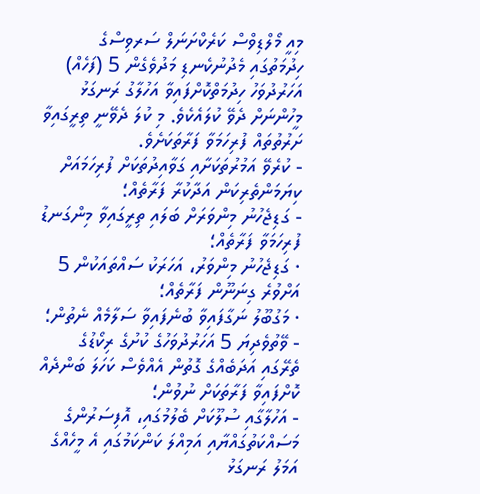މިއީ މޯލްޑިވްސް ކަރެކްށަނަލް ސަރވިސްގެ ހިދުމަތުގައި މެދުނުކެނޑި މަދުވެގެން 5 (ފަހެއް) އަހަރުދުވަހު ހިދުމަތްކޮށްފައިވާ އަހުލާގު ރަނގަޅު މީހުންނަށް ދެވޭ ކުލައެކެވެ. މި ކުލަ ދެވޭނީ ތިރީގައިވާ ށަރުތުތައް ފުރިހަމަވާ ފަރާތަކަށެވެ.
- ކުރެވޭ އަމުރުތަކަށާއި ގަވާއިދުތަކަށް ފުރިހަމައަށް ކިޔަމަންތެރިކަން އަދާކުރާ ފަރާތެއް؛
- ގަޑިޖެހުނު މިންވަރަށް ބަލައި ތިރީގައިވާ މިންގަނޑު ފުރިހަމަވާ ފަރާތެއް؛
· ގަޑިޖެހުނު މިންވަރު، އަހަރަކު ސައްތައަކުން 5 އަށްވުރެ ގިނަނޫން ފަރާތެއް؛
· މަގުބޫލު ނަގާފައިވާ ބުނެފައިވާ ސަލާމެއް ނެތުން؛ - ވޭތުވެދިޔަ 5 އަހަރުދުވަހުގެ ކުށުގެ ރިކޯޑުގެ ތެރޭގައި އަދަބެއްގެ ގޮތުން އެއްވެސް ކަހަލަ ބަންދެއް ކޮށްފައިވާ ފަރާތަކަށް ނުވުން؛
- އަހުލާގާއި ސުލޫކަށް ބެލުމުގައި، އޮފިސަރުންގެ މަސައްކަތުގައްޔާއި އަމިއްލަ ކަންކަމުގައި އެ މީހެއްގެ އަމަލު ރަނގަޅު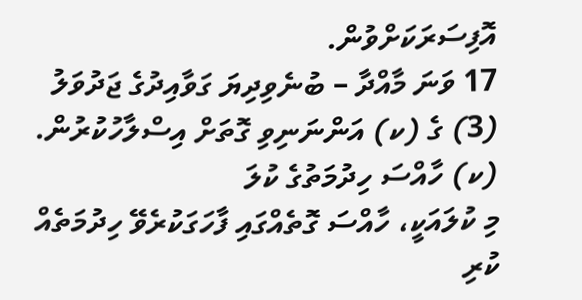އޮފިސަރަކަށްވުން.
17 ވަނަ މާއްދާ – ބުނެވިދިޔަ ގަވާއިދުގެ ޖަދުވަލު (3) ގެ (ކ) އަންނަނިވި ގޮތަށް އިސްލާހުކުރުން.
(ކ) ހާއްސަ ހިދުމަތުގެ ކުލަ
މި ކުލައަކީ، ހާއްސަ ގޮތެއްގައި ފާހަގަކުރެވޭ ހިދުމަތެއް ކުރި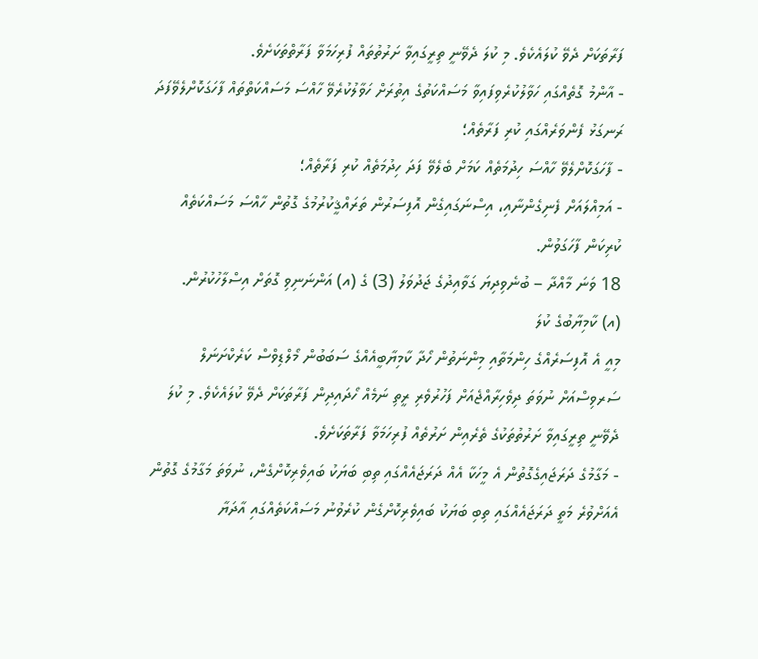ފަރާތަކަށް ދެވޭ ކުލައެކެވެ. މި ކުލަ ދެވޭނީ ތިރީގައިވާ ށަރުތުތައް ފުރިހަމަވާ ފަރާތްތަކަށެވެ.
- އާންމު ގޮތެއްގައި ހަވާލުކުރެވިފައިވާ މަސައްކަތުގެ އިތުރަށް ހަވާލުކުރެވޭ ހާއްސަ މަސައްކަތްތައް ފާހަގަކޮށްލެވޭފަދަ ރަނގަޅު ފެންވަރެއްގައި ކުރި ފަރާތެއް؛
- ފާހަގަކޮށްލެވޭ ހާއްސަ ހިދުމަތެއް ކަމަށް ބެލެވޭ ފަދަ ހިދުމަތެއް ކުރި ފަރާތެއް؛
- އަމިއްލައަށް ފެނިގެންނާއި، އިސްނަގައިގެން އޮފިސަރުން ތަރައްޤީކުރުމުގެ ގޮތުން ހާއްސަ މަސައްކަތެއް ކުރިކަން ފާހަގަވުން.
18 ވަނަ މާއްދާ – ބުނެވިދިޔަ ގަވާއިދުގެ ޖަދުވަލު (3) ގެ (އ) އަންނަނިވި ގޮތަށް އިސްލާހުކުރުން.
(އ) ކާމިޔާބުގެ ކުލަ
މިއީ އެ އޮފިސަރެއްގެ ހިންމަތާއި މިންނަތުން ހޯދާ ކާމިޔާބީއެއްގެ ސަބަބުން މޯލްޑިވްސް ކަރެކްށަނަލް ސަރވިސްއަށް ނުވަތަ ދިވެހިރާއްޖެއަށް ފަހުރުވެރި ރީތި ނަމެއް ހޯދައިދިން ފަރާތަކަށް ދެވޭ ކުލައެކެވެ. މި ކުލަ ދެވޭނީ ތިރީގައިވާ ށަރުތުތަކުގެ ތެރެއިން ށަރުތެއް ފުރިހަމަވާ ފަރާތަކަށެވެ.
- މަގާމުގެ ދަރަޖައިގެގޮތުން އެ މީހަކާ އެއް ދަރަޖައެއްގައި ތިބި ބަޔަކު ބައިވެރިކޮށްގެން، ނުވަތަ މަގާމުގެ ގޮތުން އެއަށްވުރެ މަތީ ދަރަޖައެއްގައި ތިބި ބަޔަކު ބައިވެރިކޮށްގެން ކުރެވުނު މަސައްކަތެއްގައި އާދަޔާ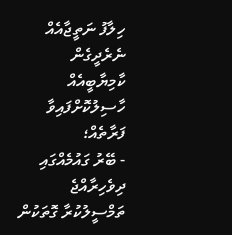ހިލާފު ނަތީޖާއެއް ނެރެދީގެން ކާމިޔާބީއެއް ހާސިލުކޮށްފައިވާ ފަރާތެއް؛
- ބޭރު ގައުމެއްގައި ދިވެހިރާއްޖެ ތަމްސީލުކުރާ ގޮތަކުން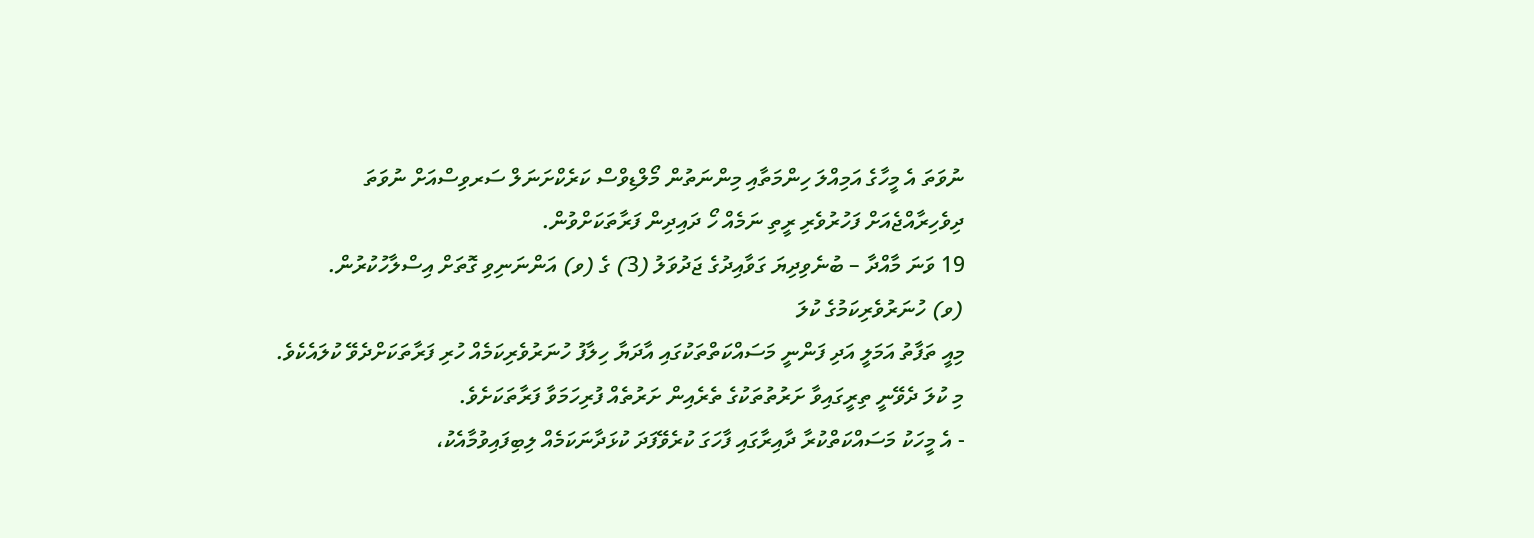ނުވަތަ އެ މީހާގެ އަމިއްލަ ހިންމަތާއި މިންނަތުން މޯލްޑިވްސް ކަރެކްށަނަލް ސަރވިސްއަށް ނުވަތަ ދިވެހިރާއްޖެއަށް ފަހުރުވެރި ރީތި ނަމެއް ހޯ ދައިދިން ފަރާތަކަށްވުން.
19 ވަނަ މާއްދާ – ބުނެވިދިޔަ ގަވާއިދުގެ ޖަދުވަލު (3) ގެ (ވ) އަންނަނިވި ގޮތަށް އިސްލާހުކުރުން.
(ވ) ހުނަރުވެރިކަމުގެ ކުލަ
މިއީ ތަފާތު އަމަލީ އަދި ފަންނީ މަސައްކަތްތަކުގައި އާދަޔާ ހިލާފު ހުނަރުވެރިކަމެއް ހުރި ފަރާތަކަށްދެވޭ ކުލައެކެވެ. މި ކުލަ ދެވޭނީ ތިރީގައިވާ ށަރުތުތަކުގެ ތެރެއިން ށަރުތެއް ފުރިހަމަވާ ފަރާތަކަށެވެ.
- އެ މީހަކު މަސައްކަތްކުރާ ދާއިރާގައި ފާހަގަ ކުރެވޭފަދަ ކުޅަދާނަކަމެއް ލިބިފައިވުމާއެކު،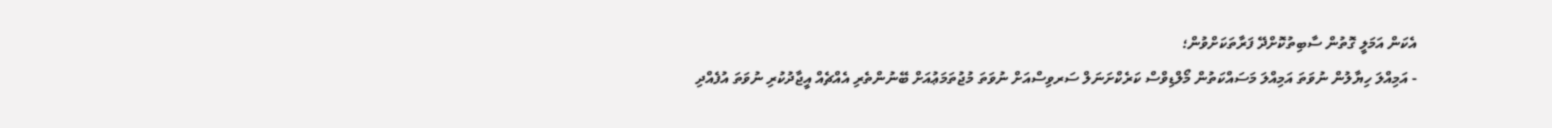އެކަން އަމަލީ ގޮތުން ސާބިތުކޮށްދޭ ފަރާތަކަށްވުން؛
- އަމިއްލަ ހިޔާލުން ނުވަތަ އަމިއްލަ މަސައްކަތުން މޯލްޑިވްސް ކަރެކްށަނަލް ސަރވިސްއަށް ނުވަތަ މުޖުތަމަޢުއަށް ބޭނުންތެރި އެއްޗެއް އީޖާދުކުރި ނުވަތަ އުފެއްދި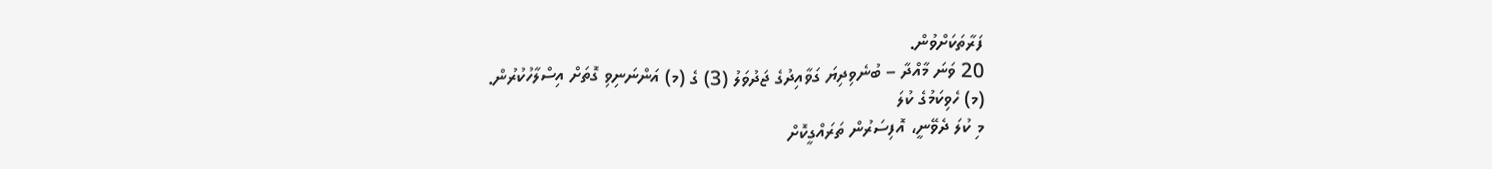ފަރާތަކަށްވުން.
20 ވަނަ މާއްދާ – ބުނެވިދިޔަ ގަވާއިދުގެ ޖަދުވަލު (3) ގެ (މ) އަންނަނިވި ގޮތަށް އިސްލާހުކުރުން.
(މ) ހެވިކަމުގެ ކުލަ
މި ކުލަ ދެވޭނީ، އޮފިސަރުން ތަރައްގީކޮށް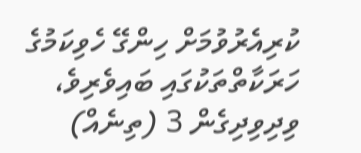ކުރިއެރުވުމަށް ހިންގޭ ހެވިކަމުގެ ހަރަކާތްތަކުގައި ބައިވެރިވެ، ވިދިވިދިގެން 3 (ތިނެއް)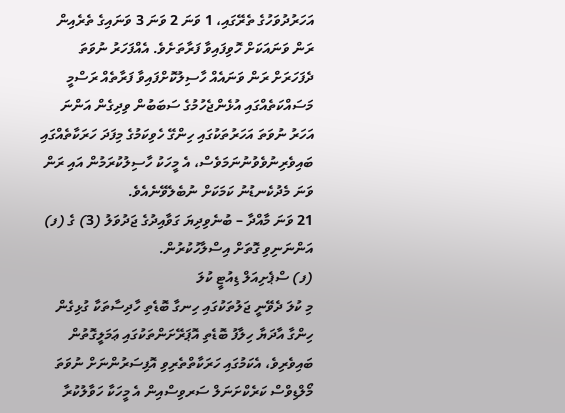އަހަރުދުވަހުގެ ތެރޭގައި، 1 ވަނަ 2 ވަނަ 3 ވަނައިގެ ތެރެއިން ރަން ވަނައަކަށް ހޮވިފައިވާ ފަރާތަށެވެ. އެއްފަހަރު ނުވަތަ ދެފަހަރަށް ރަން ވަނައެއް ހާސިލުކޮށްފައިވާ ފަރާތެއް ރަސްމީ މަސައްކަތެއްގައި އުޅެންޖެހުމުގެ ސަބަބުން ވިދިގެން އަންނަ އަހަރު ނުވަތަ އަހަރުތަކުގައި ހިންގޭ ހެވިކަމުގެ މިފަދަ ހަރަކާތެއްގައި ބައިވެރިނުވެވުނުނަމަވެސް، އެ މީހަކު ހާސިލުކުރަމުން އައި ރަން ވަނަ މެދުކެނޑުނު ކަމަކަށް ނުބެލެވޭނެއެވެ.
21 ވަނަ މާއްދާ – ބުނެވިދިޔަ ގަވާއިދުގެ ޖަދުވަލު (3) ގެ (ފ) އަންނަނިވި ގޮތަށް އިސްލާހުކުރުން.
(ފ) ސްޕެށިއަލް ޑިއުޓީ ކުލަ
މި ކުލަ ދެވޭނީ ޖަލުތަކުގައި ހިނގާ ބޮޑެތި ހާދިސާތަކާ ގުޅިގެން ހިންގާ އާދަޔާ ހިލާފު ބޮޑެތި އޮޕަރޭށަންތަކުގައި ޢަމަލީގޮތުން ބައިވެރިވެ، އެކަމުގައި ހަރަކާތްތެރިވި އޮފިސަރުންނަށް ނުވަތަ މޯލްޑިވްސް ކަރެކްށަނަލް ސަރވިސްއިން އެ މީހަކާ ހަވާލުކުރާ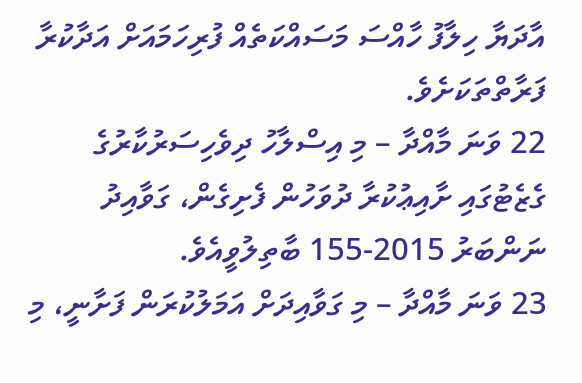އާދަޔާ ހިލާފު ހާއްސަ މަސައްކަތެއް ފުރިހަމައަށް އަދާކުރާ ފަރާތްތަކަށެވެ.
22 ވަނަ މާއްދާ – މި އިސްލާހު ދިވެހިސަރުކާރުގެ ގެޒެޓުގައި ށާއިޢުކުރާ ދުވަހުން ފެށިގެން، ގަވާއިދު ނަންބަރު 2015-155 ބާތިލުވީއެވެ.
23 ވަނަ މާއްދާ – މި ގަވާއިދަށް އަމަލުކުރަން ފަށާނީ، މި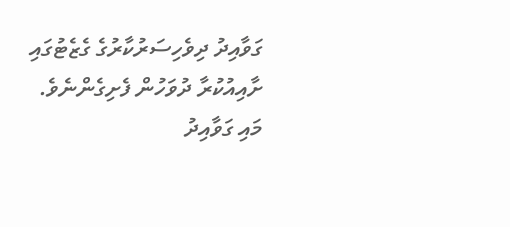ގަވާއިދު ދިވެހިސަރުކާރުގެ ގެޒެޓުގައި ށާއިއުކުރާ ދުވަހުން ފެށިގެންނެވެ.
މައި ގަވާއިދު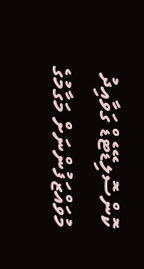ކޮންސޮލިޑޭޓެޑް ގަވާއިދު
މުވައްޒަފުންނަށް މަގާމުގެ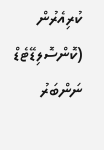ކުރިއެރުން (ކޮންސޮލިޑޭޓެޑް ނަންބަރު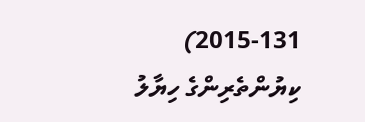2015-131)
ކިޔުންތެރިންގެ ހިޔާލު